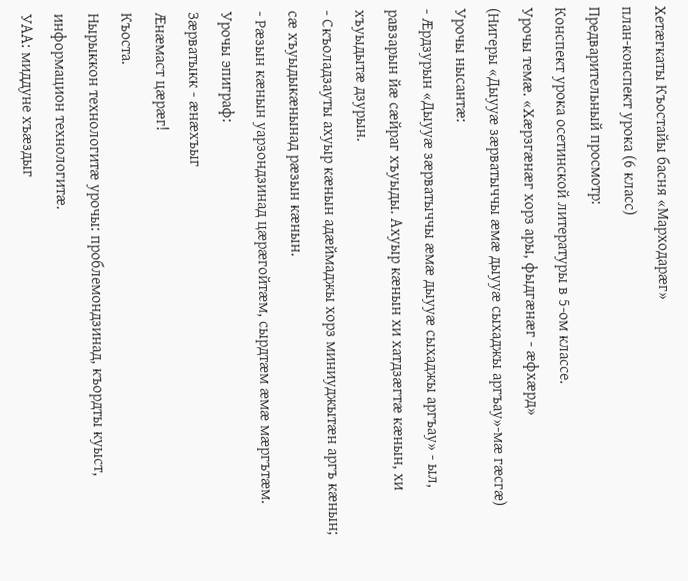Хетæгкаты Къостайы басня «Марходарӕг»
план-конспект урока (6 класс)
Предварительный просмотр:
Конспект урока осетинской литературы в 5-ом классе.
Урочы темӕ. «Хӕрзгӕнӕг хорз ары, фыдгӕнӕг - ӕфхӕрд»
(Нигеры «Дыууӕ зӕрватыччы ӕмӕ дыууӕ сыхаджы аргъау»-мӕ гӕсгӕ)
Урочы нысантӕ:
- Ӕрдзурын «Дыууӕ зӕрватыччы ӕмӕ дыууӕ сыхаджы аргъау» - ыл, равзарын йӕ сӕйраг хъуыды. Ахуыр кӕнын хи хатдзӕгтӕ кӕнын, хи хъуыдытӕ дзурын.
- Скъоладзауты ахуыр кӕнын адӕймаджы хорз миниуджытӕн аргъ кӕнын; сӕ хъуыдыкӕнынад рӕзын кӕнын.
- Рӕзын кӕнын уарзондзинад цӕрӕгойтӕм, сырдтӕм ӕмӕ мӕргътӕм.
Урочы эпиграф:
Зӕрватыкк - ӕнӕхъыг
Ӕнӕмаст цӕрӕг!
Къоста.
Нырыккон технологитӕ урочы: проблемондзинад, къордты куыст, информацион технологитӕ.
УАА: миддуне хъӕздыг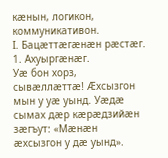кӕнын, логикон, коммуникативон.
Ӏ. Бацӕттӕгӕнӕн рӕстӕг.
1. Ахуыргӕнӕг.
Уӕ бон хорз, сывӕллӕттӕ! Ӕхсызгон мын у уӕ уынд. Уӕдӕ сымах дӕр кӕрӕдзийӕн зӕгъут: «Мӕнӕн ӕхсызгон у дӕ уынд».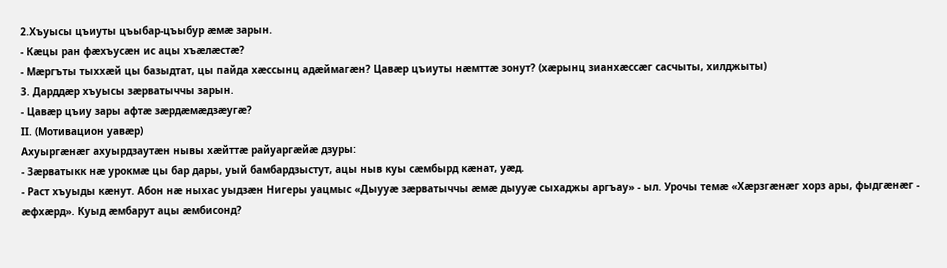2.Хъуысы цъиуты цъыбар-цъыбур ӕмӕ зарын.
- Кæцы ран фæхъусæн ис ацы хъæлæстæ?
- Мӕргъты тыххӕй цы базыдтат, цы пайда хӕссынц адӕймагӕн? Цавӕр цъиуты нӕмттӕ зонут? (хӕрынц зианхӕссӕг сасчыты, хилджыты)
3. Дарддӕр хъуысы зӕрватыччы зарын.
- Цавӕр цъиу зары афтӕ зӕрдӕмӕдзӕугӕ?
ӀӀ. (Мотивацион уавӕр)
Ахуыргӕнӕг ахуырдзаутӕн нывы хӕйттӕ райуаргӕйӕ дзуры:
- Зӕрватыкк нӕ урокмӕ цы бар дары, уый бамбардзыстут, ацы ныв куы сӕмбырд кӕнат, уӕд.
- Раст хъуыды кӕнут. Абон нӕ ныхас уыдзӕн Нигеры уацмыс «Дыууӕ зӕрватыччы ӕмӕ дыууӕ сыхаджы аргъау» - ыл. Урочы темæ «Хӕрзгӕнӕг хорз ары, фыдгӕнӕг - ӕфхӕрд». Куыд æмбарут ацы æмбисонд?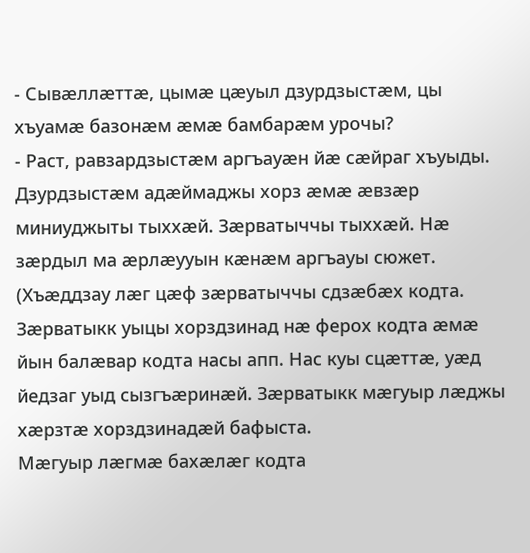- Сывæллæттæ, цымæ цӕуыл дзурдзыстӕм, цы хъуамӕ базонӕм ӕмӕ бамбарӕм урочы?
- Раст, равзардзыстӕм аргъауӕн йӕ сӕйраг хъуыды. Дзурдзыстӕм адӕймаджы хорз ӕмӕ ӕвзӕр миниуджыты тыххӕй. Зӕрватыччы тыххӕй. Нӕ зӕрдыл ма ӕрлӕууын кӕнӕм аргъауы сюжет.
(Хъӕддзау лӕг цӕф зӕрватыччы сдзӕбӕх кодта. Зӕрватыкк уыцы хорздзинад нӕ ферох кодта ӕмӕ йын балӕвар кодта насы апп. Нас куы сцӕттӕ, уӕд йедзаг уыд сызгъӕринӕй. Зӕрватыкк мӕгуыр лӕджы хӕрзтӕ хорздзинадӕй бафыста.
Мӕгуыр лӕгмӕ бахӕлӕг кодта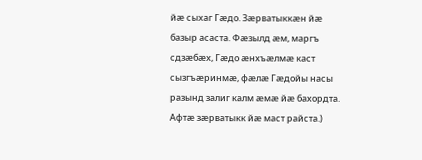йӕ сыхаг Гӕдо. Зӕрватыккӕн йӕ базыр асаста. Фӕзылд ӕм, маргъ сдзӕбӕх, Гӕдо ӕнхъӕлмӕ каст сызгъӕринмӕ, фӕлӕ Гӕдойы насы разынд залиг калм ӕмӕ йӕ бахордта. Афтæ зæрватыкк йӕ маст райста.)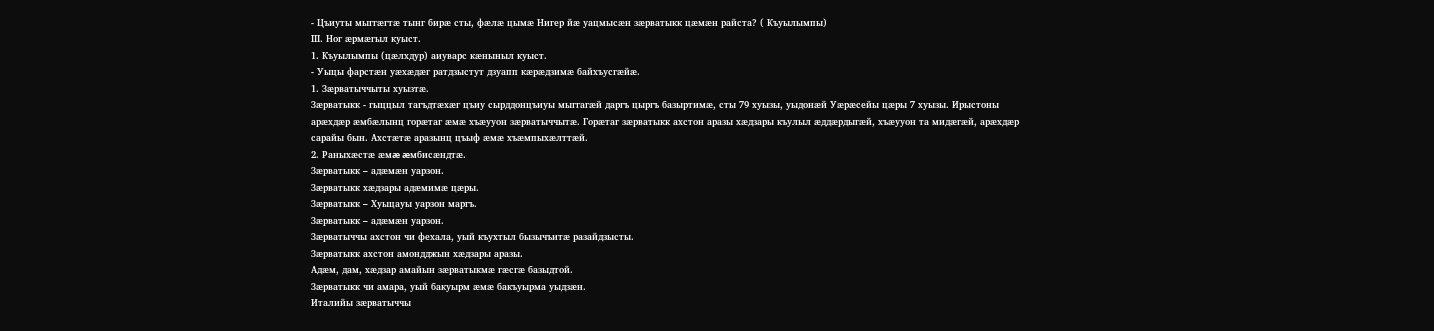- Цъиуты мыггӕгтӕ тынг бирӕ сты, фӕлӕ цымӕ Нигер йӕ уацмысӕн зӕрватыкк цӕмӕн райста? ( Къуылымпы)
ӀӀӀ. Ног ӕрмӕгыл куыст.
1. Къуылымпы (цӕлхдур) аиуварс кӕныныл куыст.
- Уыцы фарстӕн уӕхӕдӕг ратдзыстут дзуапп кӕрӕдзимӕ байхъусгӕйӕ.
1. Зӕрватыччыты хуызтӕ.
Зӕрватыкк - гыццыл тагъдтӕхӕг цъиу сырддонцъиуы мыггагӕй даргъ цыргъ базыртимӕ, сты 79 хуызы, уыдонӕй Уӕрӕсейы цӕры 7 хуызы. Ирыстоны арӕхдӕр ӕмбӕлынц горӕтаг ӕмӕ хъӕууон зӕрватыччытӕ. Горӕтаг зӕрватыкк ахстон аразы хӕдзары къулыл ӕддӕрдыгӕй, хъӕууон та мидӕгӕй, арӕхдӕр сарайы бын. Ахстӕтӕ аразынц цъыф ӕмӕ хъӕмпыхӕлттӕй.
2. Раныхӕстӕ æмæ æмбисæндтæ.
Зæрватыкк – адæмæн уарзон.
Зæрватыкк хæдзары адæмимæ цæры.
Зæрватыкк – Хуыцауы уарзон маргъ.
Зæрватыкк – адæмæн уарзон.
Зӕрватыччы ахстон чи фехала, уый къухтыл бызычъитӕ разайдзысты.
Зӕрватыкк ахстон амондджын хӕдзары аразы.
Адӕм, дам, хӕдзар амайын зӕрватыкмӕ гӕсгӕ базыдтой.
Зӕрватыкк чи амара, уый бакуырм ӕмӕ бакъуырма уыдзӕн.
Италийы зӕрватыччы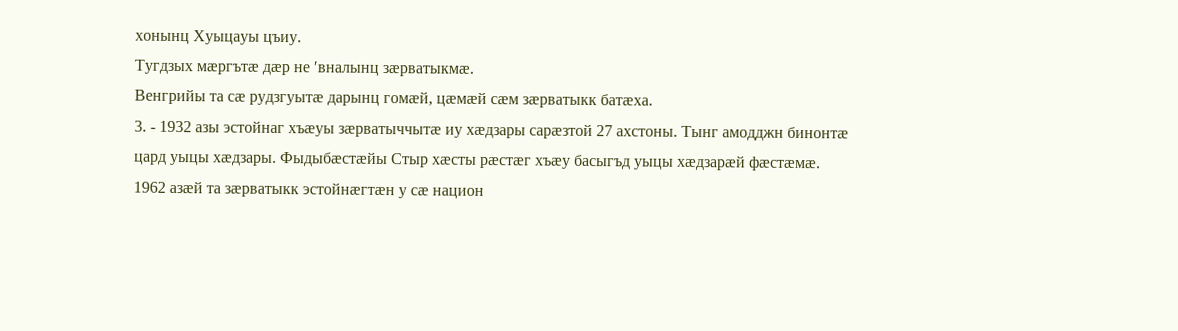хонынц Хуыцауы цъиу.
Тугдзых мӕргътӕ дӕр не ʹвналынц зӕрватыкмӕ.
Венгрийы та сӕ рудзгуытӕ дарынц гомӕй, цӕмӕй сӕм зӕрватыкк батӕха.
3. - 1932 азы эстойнаг хъӕуы зӕрватыччытӕ иу хӕдзары сарӕзтой 27 ахстоны. Тынг амодджн бинонтӕ цард уыцы хӕдзары. Фыдыбӕстӕйы Стыр хӕсты рӕстӕг хъӕу басыгъд уыцы хӕдзарӕй фӕстӕмӕ. 1962 азӕй та зӕрватыкк эстойнӕгтӕн у сӕ национ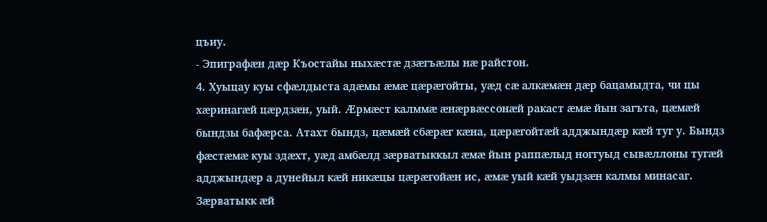цъиу.
- Эпиграфӕн дӕр Къостайы ныхӕстӕ дзӕгъӕлы нӕ райстон.
4. Хуыцау куы сфӕлдыста адӕмы ӕмӕ цӕрӕгойты, уӕд сӕ алкӕмӕн дӕр бацамыдта, чи цы хӕринагӕй цӕрдзӕн, уый. Ӕрмӕст калммӕ ӕнӕрвӕссонӕй ракаст ӕмӕ йын загъта, цӕмӕй бындзы бафӕрса. Атахт бындз, цӕмӕй сбӕрӕг кӕна, цӕрӕгойтӕй адджындӕр кӕй туг у. Бындз фӕстӕмӕ куы здӕхт, уӕд амбӕлд зӕрватыккыл ӕмӕ йын раппӕлыд ноггуыд сывӕллоны тугӕй адджындӕр а дунейыл кӕй никӕцы цӕрӕгойӕн ис, ӕмӕ уый кӕй уыдзӕн калмы минасаг. Зӕрватыкк ӕй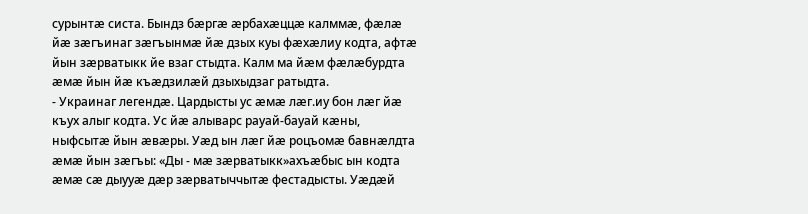сурынтӕ систа. Бындз бӕргӕ ӕрбахӕццӕ калммӕ, фӕлӕ йӕ зӕгъинаг зӕгъынмӕ йӕ дзых куы фӕхӕлиу кодта, афтӕ йын зӕрватыкк йе взаг стыдта. Калм ма йӕм фӕлӕбурдта ӕмӕ йын йӕ къӕдзилӕй дзыхыдзаг ратыдта.
- Украинаг легендӕ. Цардысты ус ӕмӕ лӕг.иу бон лӕг йӕ къух алыг кодта. Ус йӕ алыварс рауай-бауай кӕны, ныфсытӕ йын ӕвӕры. Уӕд ын лӕг йӕ роцъомӕ бавнӕлдта ӕмӕ йын зӕгъы: «Ды - мӕ зӕрватыкк»ахъӕбыс ын кодта ӕмӕ сӕ дыууӕ дӕр зӕрватыччытӕ фестадысты. Уӕдӕй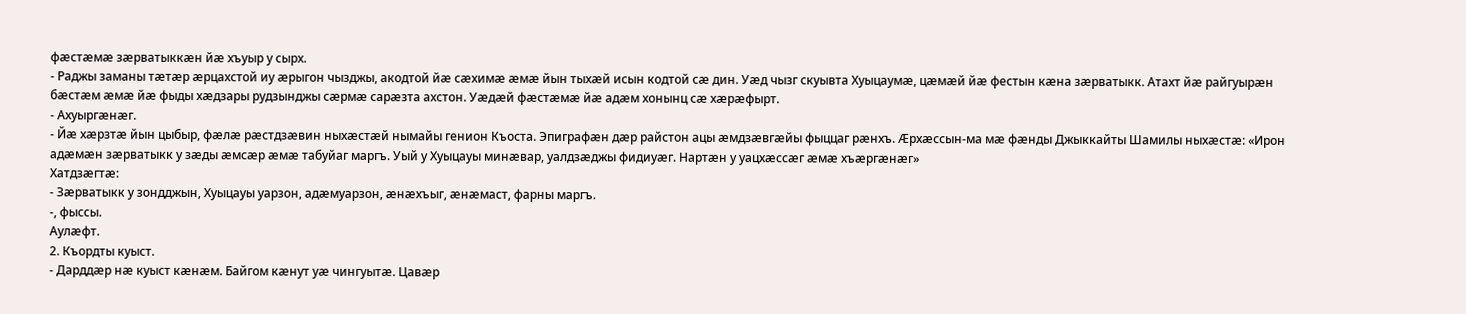фӕстӕмӕ зӕрватыккӕн йӕ хъуыр у сырх.
- Раджы заманы тӕтӕр ӕрцахстой иу ӕрыгон чызджы, акодтой йӕ сӕхимӕ ӕмӕ йын тыхӕй исын кодтой сӕ дин. Уӕд чызг скуывта Хуыцаумӕ, цӕмӕй йӕ фестын кӕна зӕрватыкк. Атахт йӕ райгуырӕн бӕстӕм ӕмӕ йӕ фыды хӕдзары рудзынджы сӕрмӕ сарӕзта ахстон. Уӕдӕй фӕстӕмӕ йӕ адӕм хонынц сӕ хӕрӕфырт.
- Ахуыргæнæг.
- Йæ хæрзтæ йын цыбыр, фæлæ рæстдзæвин ныхæстæй нымайы генион Къоста. Эпиграфæн дæр райстон ацы æмдзæвгæйы фыццаг рæнхъ. Æрхæссын-ма мæ фæнды Джыккайты Шамилы ныхæстæ: «Ирон адӕмӕн зӕрватыкк у зӕды ӕмсӕр ӕмӕ табуйаг маргъ. Уый у Хуыцауы минӕвар, уалдзӕджы фидиуӕг. Нартӕн у уацхӕссӕг ӕмӕ хъӕргӕнӕг»
Хатдзӕгтӕ:
- Зӕрватыкк у зондджын, Хуыцауы уарзон, адӕмуарзон, ӕнӕхъыг, ӕнӕмаст, фарны маргъ.
-, фыссы.
Аулӕфт.
2. Къордты куыст.
- Дарддæр нæ куыст кæнæм. Байгом кæнут уæ чингуытæ. Цавæр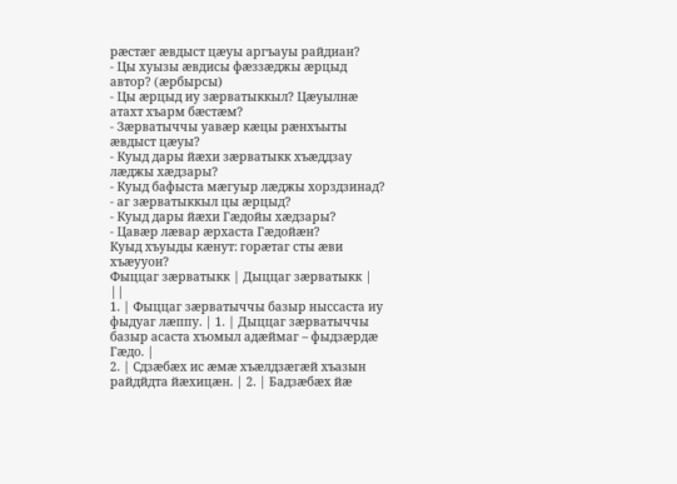рæстæг æвдыст цæуы аргъауы райдиан?
- Цы хуызы æвдисы фæззæджы æрцыд автор? (æрбырсы)
- Цы æрцыд иу зæрватыккыл? Цæуылнæ атахт хъарм бæстæм?
- Зӕрватыччы уавæр кæцы рæнхъыты æвдыст цæуы?
- Куыд дары йæхи зæрватыкк хъæддзау лæджы хæдзары?
- Куыд бафыста мæгуыр лæджы хорздзинад?
- аг зæрватыккыл цы æрцыд?
- Куыд дары йæхи Гæдойы хæдзары?
- Цавæр лæвар æрхаста Гæдойæн?
Куыд хъуыды кӕнут: горӕтаг сты ӕви хъӕууон?
Фыццаг зӕрватыкк | Дыццаг зӕрватыкк | ||
1. | Фыццаг зӕрватыччы базыр ныссаста иу фыдуаг лӕппу. | 1. | Дыццаг зӕрватыччы базыр асаста хъомыл адӕймаг – фыдзӕрдӕ Гӕдо. |
2. | Сдзӕбӕх ис ӕмӕ хъӕлдзӕгӕй хъазын райдйдта йӕхицӕн. | 2. | Бадзӕбӕх йӕ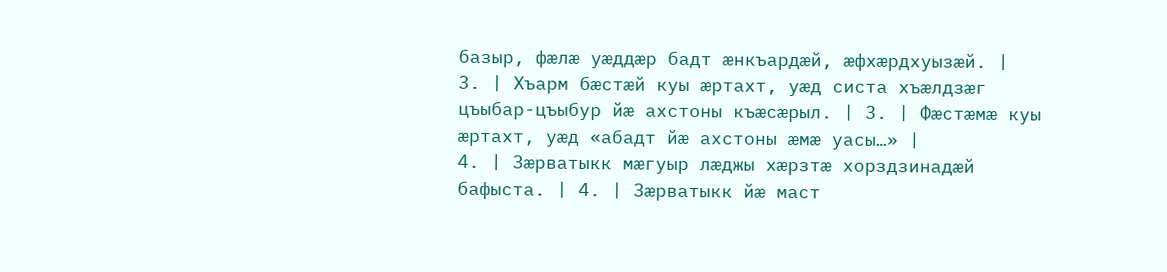базыр, фӕлӕ уӕддӕр бадт ӕнкъардӕй, ӕфхӕрдхуызӕй. |
3. | Хъарм бӕстӕй куы ӕртахт, уӕд систа хъӕлдзӕг цъыбар-цъыбур йӕ ахстоны къӕсӕрыл. | 3. | Фӕстӕмӕ куы ӕртахт, уӕд «абадт йӕ ахстоны ӕмӕ уасы…» |
4. | Зӕрватыкк мӕгуыр лӕджы хӕрзтӕ хорздзинадӕй бафыста. | 4. | Зӕрватыкк йӕ маст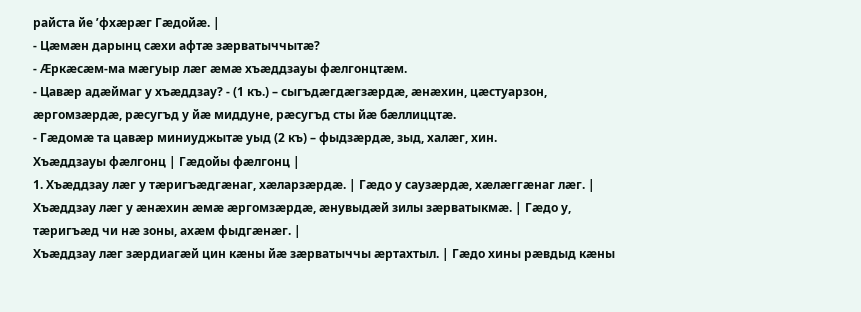райста йе ʹфхӕрӕг Гӕдойӕ. |
- Цӕмӕн дарынц сӕхи афтӕ зӕрватыччытӕ?
- Ӕркӕсӕм-ма мӕгуыр лӕг ӕмӕ хъӕддзауы фӕлгонцтӕм.
- Цавӕр адӕймаг у хъӕддзау? - (1 къ.) – сыгъдӕгдӕгзӕрдӕ, ӕнӕхин, цӕстуарзон, ӕргомзӕрдӕ, рӕсугъд у йӕ миддуне, рӕсугъд сты йӕ бӕллиццтӕ.
- Гӕдомӕ та цавӕр миниуджытӕ уыд (2 къ) – фыдзӕрдӕ, зыд, халӕг, хин.
Хъӕддзауы фӕлгонц | Гӕдойы фӕлгонц |
1. Хъӕддзау лӕг у тӕригъӕдгӕнаг, хӕларзӕрдӕ. | Гӕдо у саузӕрдӕ, хӕлӕггӕнаг лӕг. |
Хъӕддзау лӕг у ӕнӕхин ӕмӕ ӕргомзӕрдӕ, ӕнувыдӕй зилы зӕрватыкмӕ. | Гӕдо у, тӕригъӕд чи нӕ зоны, ахӕм фыдгӕнӕг. |
Хъӕддзау лӕг зӕрдиагӕй цин кӕны йӕ зӕрватыччы ӕртахтыл. | Гӕдо хины рӕвдыд кӕны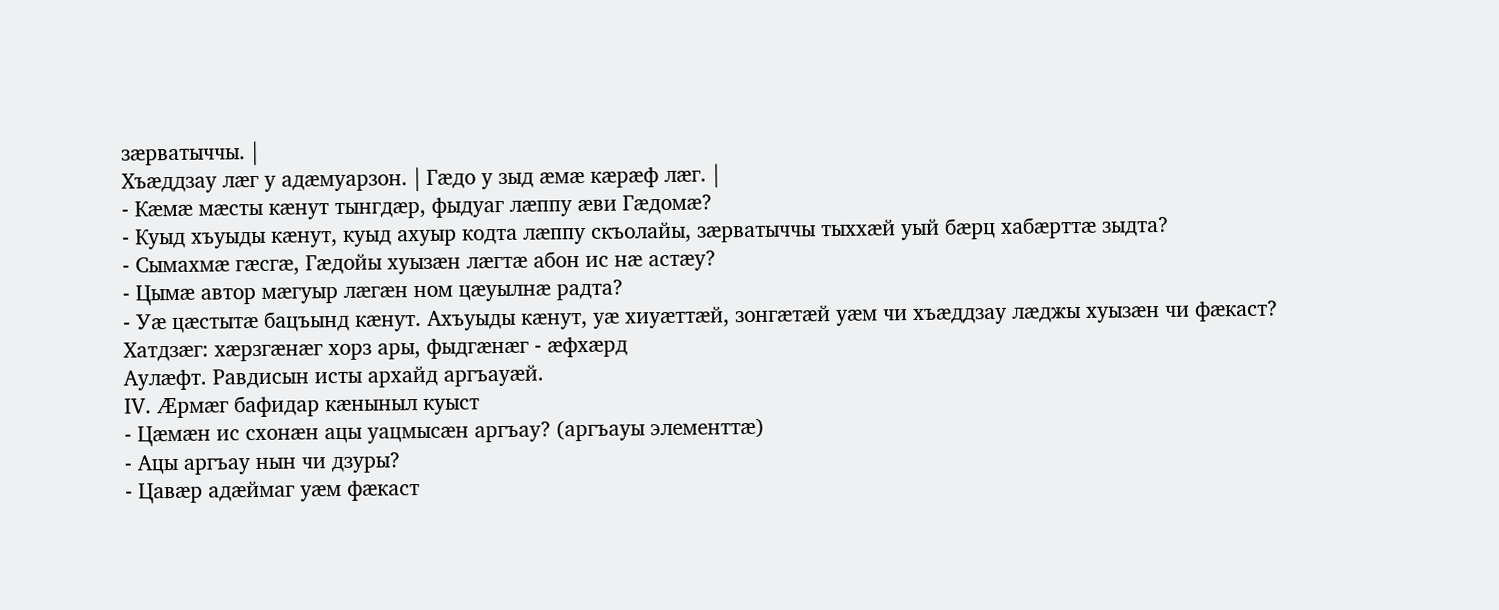зӕрватыччы. |
Хъӕддзау лӕг у адӕмуарзон. | Гӕдо у зыд ӕмӕ кӕрӕф лӕг. |
- Кӕмӕ мӕсты кӕнут тынгдӕр, фыдуаг лӕппу ӕви Гӕдомӕ?
- Куыд хъуыды кӕнут, куыд ахуыр кодта лӕппу скъолайы, зӕрватыччы тыххӕй уый бӕрц хабӕрттӕ зыдта?
- Сымахмӕ гӕсгӕ, Гӕдойы хуызӕн лӕгтӕ абон ис нӕ астӕу?
- Цымӕ автор мӕгуыр лӕгӕн ном цӕуылнӕ радта?
- Уӕ цӕстытӕ бацъынд кӕнут. Ахъуыды кӕнут, уӕ хиуӕттӕй, зонгӕтӕй уӕм чи хъӕддзау лӕджы хуызӕн чи фӕкаст?
Хатдзӕг: хӕрзгӕнӕг хорз ары, фыдгӕнӕг - ӕфхӕрд
Аулӕфт. Равдисын исты архайд аргъауӕй.
ӀV. Ӕрмӕг бафидар кӕныныл куыст
- Цӕмӕн ис схонӕн ацы уацмысӕн аргъау? (аргъауы элементтӕ)
- Ацы аргъау нын чи дзуры?
- Цавӕр адӕймаг уӕм фӕкаст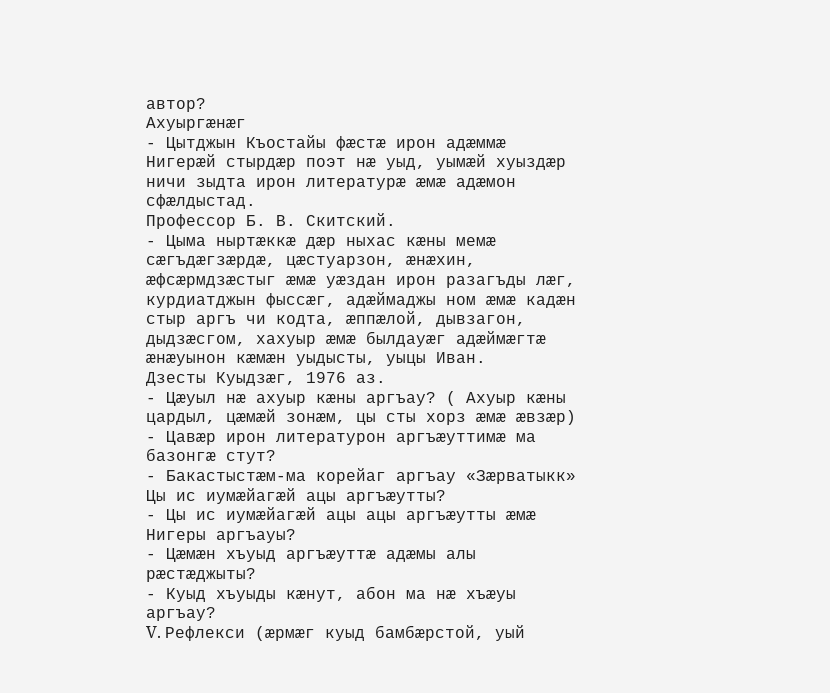автор?
Ахуыргӕнӕг
- Цытджын Къостайы фӕстӕ ирон адӕммӕ Нигерӕй стырдӕр поэт нӕ уыд, уымӕй хуыздӕр ничи зыдта ирон литературӕ ӕмӕ адӕмон сфӕлдыстад.
Профессор Б. В. Скитский.
- Цыма ныртӕккӕ дӕр ныхас кӕны мемӕ сӕгъдӕгзӕрдӕ, цӕстуарзон, ӕнӕхин, ӕфсӕрмдзӕстыг ӕмӕ уӕздан ирон разагъды лӕг, курдиатджын фыссӕг, адӕймаджы ном ӕмӕ кадӕн стыр аргъ чи кодта, ӕппӕлой, дывзагон, дыдзӕсгом, хахуыр ӕмӕ былдауӕг адӕймӕгтӕ ӕнӕуынон кӕмӕн уыдысты, уыцы Иван.
Дзесты Куыдзӕг, 1976 аз.
- Цӕуыл нӕ ахуыр кӕны аргъау? ( Ахуыр кӕны цардыл, цӕмӕй зонӕм, цы сты хорз ӕмӕ ӕвзӕр)
- Цавӕр ирон литературон аргъӕуттимӕ ма базонгӕ стут?
- Бакастыстӕм-ма корейаг аргъау «Зӕрватыкк» Цы ис иумӕйагӕй ацы аргъӕутты?
- Цы ис иумӕйагӕй ацы ацы аргъӕутты ӕмӕ Нигеры аргъауы?
- Цӕмӕн хъуыд аргъӕуттӕ адӕмы алы рӕстӕджыты?
- Куыд хъуыды кӕнут, абон ма нӕ хъӕуы аргъау?
V. Рефлекси (ӕрмӕг куыд бамбӕрстой, уый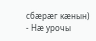сбӕрӕг кӕнын)
- Нӕ урочы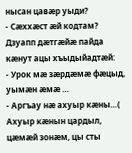нысан цавӕр уыди?
- Сӕххӕст ӕй кодтам? Дзуапп дӕтгӕйӕ пайда кӕнут ацы хъыдыйадтӕй:
- Урок мæ зæрдæмæ фæцыд, уымæн æмæ …
- Аргъау нӕ ахуыр кӕны…( Ахуыр кӕнын цардыл, цӕмӕй зонӕм, цы сты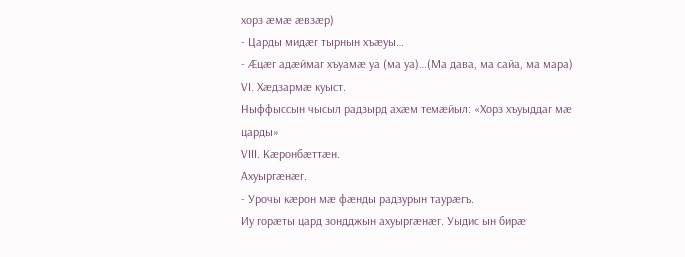хорз ӕмӕ ӕвзӕр)
- Царды мидӕг тырнын хъӕуы…
- Ӕцӕг адӕймаг хъуамӕ уа (ма уа)…(Ма дава, ма сайа, ма мара)
VӀ. Хӕдзармӕ куыст.
Ныффыссын чысыл радзырд ахӕм темӕйыл: «Хорз хъуыддаг мӕ царды»
VӀӀӀ. Кӕронбӕттӕн.
Ахуыргӕнӕг.
- Урочы кӕрон мӕ фӕнды радзурын таурӕгъ.
Иу горӕты цард зондджын ахуыргӕнӕг. Уыдис ын бирӕ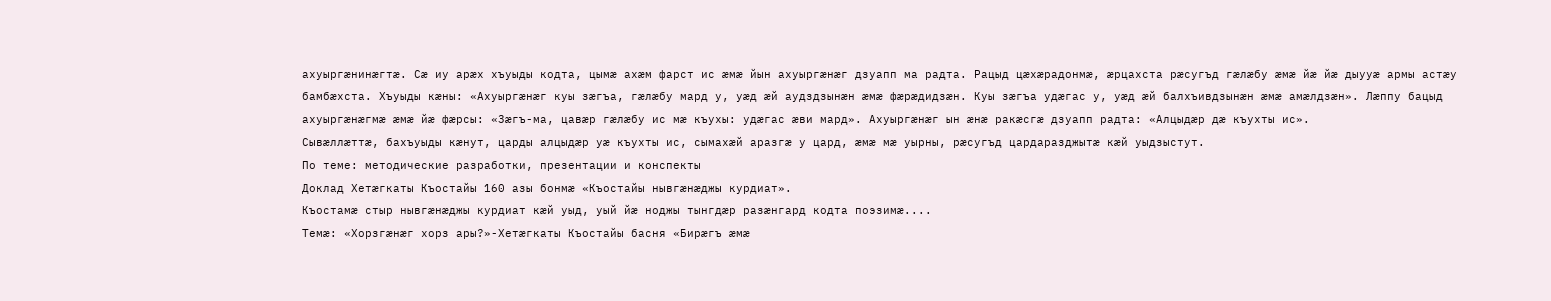ахуыргӕнинӕгтӕ. Сӕ иу арӕх хъуыды кодта, цымӕ ахӕм фарст ис ӕмӕ йын ахуыргӕнӕг дзуапп ма радта. Рацыд цӕхӕрадонмӕ, ӕрцахста рӕсугъд гӕлӕбу ӕмӕ йӕ йӕ дыууӕ армы астӕу бамбӕхста. Хъуыды кӕны: «Ахуыргӕнӕг куы зӕгъа, гӕлӕбу мард у, уӕд ӕй аудздзынӕн ӕмӕ фӕрӕдидзӕн. Куы зӕгъа удӕгас у, уӕд ӕй балхъивдзынӕн ӕмӕ амӕлдзӕн». Лӕппу бацыд ахуыргӕнӕгмӕ ӕмӕ йӕ фӕрсы: «Зӕгъ-ма, цавӕр гӕлӕбу ис мӕ къухы: удӕгас ӕви мард». Ахуыргӕнӕг ын ӕнӕ ракӕсгӕ дзуапп радта: «Алцыдӕр дӕ къухты ис».
Сывӕллӕттӕ, бахъуыды кӕнут, царды алцыдӕр уӕ къухты ис, сымахӕй аразгӕ у цард, ӕмӕ мӕ уырны, рӕсугъд цардаразджытӕ кӕй уыдзыстут.
По теме: методические разработки, презентации и конспекты
Доклад Хетæгкаты Къостайы 160 азы бонмæ «Къостайы нывгæнæджы курдиат».
Къостамæ стыр нывгæнæджы курдиат кæй уыд, уый йæ ноджы тынгдæр разæнгард кодта поэзимæ....
Темæ: «Хорзгæнæг хорз ары?»-Хетæгкаты Къостайы басня «Бирæгъ æмæ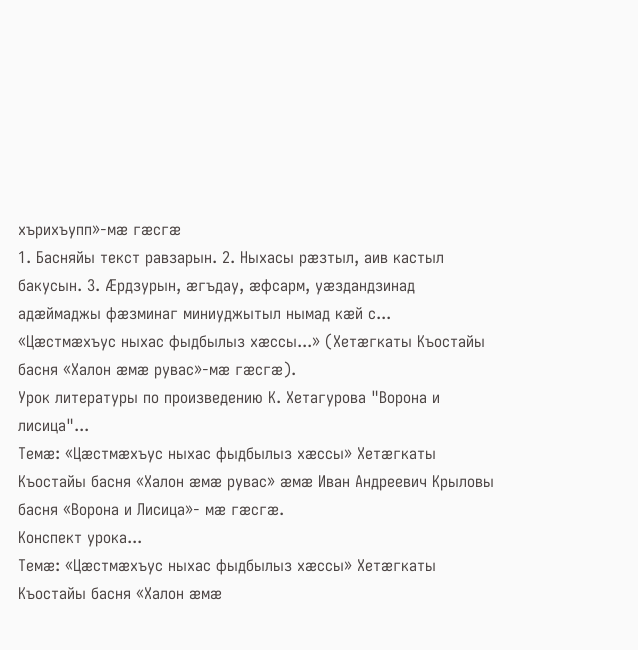хърихъупп»-мæ гæсгæ
1. Басняйы текст равзарын. 2. Ныхасы рæзтыл, аив кастыл бакусын. 3. Æрдзурын, æгъдау, æфсарм, уæздандзинад адæймаджы фæзминаг миниуджытыл нымад кæй с...
«Цæстмæхъус ныхас фыдбылыз хæссы...» (Хетæгкаты Къостайы басня «Халон æмæ рувас»-мæ гæсгæ).
Урок литературы по произведению К. Хетагурова "Ворона и лисица"...
Темæ: «Цæстмæхъус ныхас фыдбылыз хæссы» Хетæгкаты Къостайы басня «Халон æмæ рувас» æмæ Иван Андреевич Крыловы басня «Ворона и Лисица»- мæ гæсгæ.
Конспект урока...
Темæ: «Цæстмæхъус ныхас фыдбылыз хæссы» Хетæгкаты Къостайы басня «Халон æмæ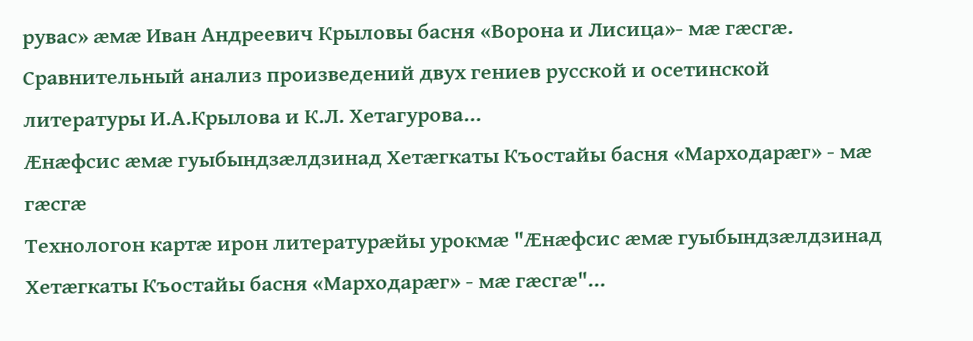рувас» æмæ Иван Андреевич Крыловы басня «Ворона и Лисица»- мæ гæсгæ.
Сравнительный анализ произведений двух гениев русской и осетинской литературы И.А.Крылова и К.Л. Хетагурова...
Ӕнӕфсис ӕмӕ гуыбындзӕлдзинад Хетæгкаты Къостайы басня «Марходарӕг» - мæ гæсгæ
Технологон картӕ ирон литературӕйы урокмӕ "Ӕнӕфсис ӕмӕ гуыбындзӕлдзинад Хетæгкаты Къостайы басня «Марходарӕг» - мæ гæсгæ"...